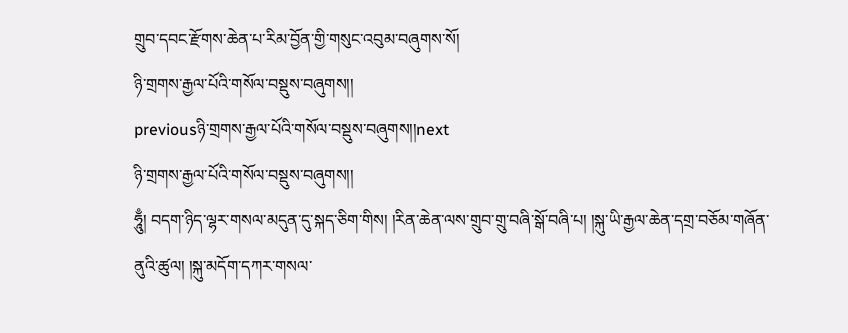གྲུབ་དབང་རྫོགས་ཆེན་པ་རིམ་བྱོན་གྱི་གསུང་འབུམ་བཞུགས་སོ།
ཉི་གྲགས་རྒྱལ་པོའི་གསོལ་བསྡུས་བཞུགས།།
previousཉི་གྲགས་རྒྱལ་པོའི་གསོལ་བསྡུས་བཞུགས།།next
ཉི་གྲགས་རྒྱལ་པོའི་གསོལ་བསྡུས་བཞུགས།།
ཧཱུྃ། བདག་ཉིད་ལྷར་གསལ་མདུན་དུ་སྐད་ཅིག་གིས། །རིན་ཆེན་ལས་གྲུབ་གྲུ་བཞི་སྒོ་བཞི་པ། །སྐུ་ཡི་རྒྱལ་ཆེན་དགྲ་བཅོམ་གཞོན་ནུའི་ཚུལ། །སྐུ་མདོག་དཀར་གསལ་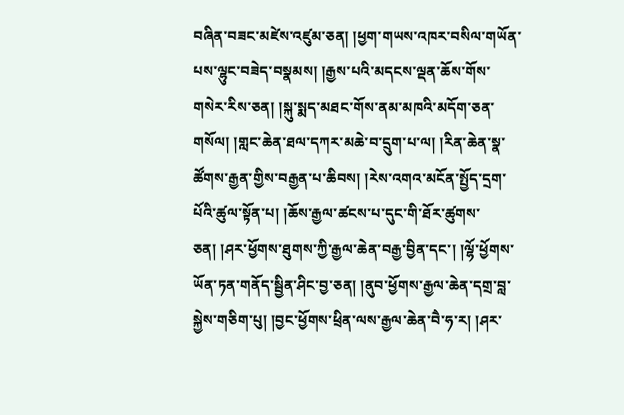བཞིན་བཟང་མཛེས་འཛུམ་ཅན། །ཕྱག་གཡས་འཁར་བསིལ་གཡོན་པས་ལྷུང་བཟེད་བསྣམས། །རྒྱས་པའི་མདངས་ལྡན་ཆོས་གོས་གསེར་རིས་ཅན། །སྐུ་སྨད་མཐང་གོས་ནམ་མཁའི་མདོག་ཅན་གསོལ། །གླང་ཆེན་ཐལ་དཀར་མཆེ་བ་དྲུག་པ་ལ། །རིན་ཆེན་སྣ་ཚོགས་རྒྱན་གྱིས་བརྒྱན་པ་ཆིབས། །རེས་འགའ་མངོན་སྤྱོད་དྲག་པོའི་ཚུལ་སྟོན་པ། །ཆོས་རྒྱལ་ཚངས་པ་དུང་གི་ཐོར་ཚུགས་ཅན། །ཤར་ཕྱོགས་ཐུགས་ཀྱི་རྒྱལ་ཆེན་བརྒྱ་བྱིན་དང་། །ལྷོ་ཕྱོགས་ཡོན་ཏན་གནོད་སྦྱིན་ཤིང་བྱ་ཅན། །ནུབ་ཕྱོགས་རྒྱལ་ཆེན་དགྲ་བླ་སྐྱེས་གཅིག་པུ། །བྱང་ཕྱོགས་ཕྲིན་ལས་རྒྱལ་ཆེན་བཻ་ཧ་ར། །ཤར་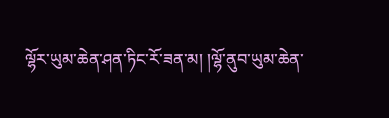ལྷོར་ཡུམ་ཆེན་ཤན་ཏིང་རོ་ཟན་མ། །ལྷོ་ནུབ་ཡུམ་ཆེན་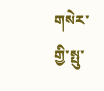གསེར་གྱི་སྤུ་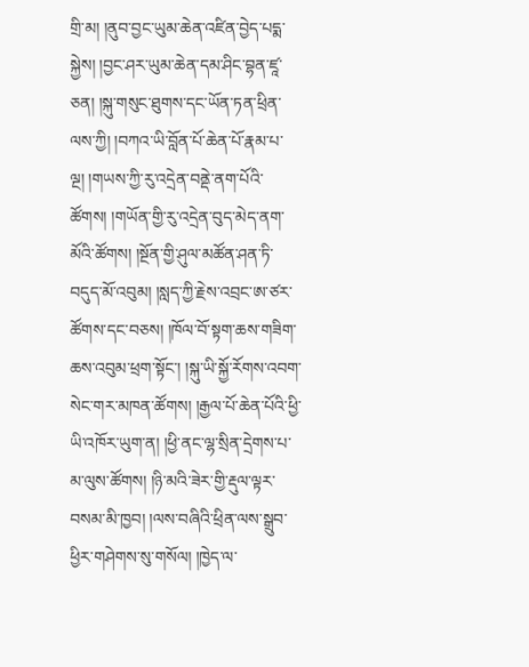གྲི་མ། །ནུབ་བྱང་ཡུམ་ཆེན་འཛིན་བྱེད་པདྨ་སྐྱེས། །བྱང་ཤར་ཡུམ་ཆེན་དམ་ཤིང་བྷན་ཛཱ་ཅན། །སྐུ་གསུང་ཐུགས་དང་ཡོན་ཏན་ཕྲིན་ལས་ཀྱི། །བཀའ་ཡི་བློན་པོ་ཆེན་པོ་རྣམ་པ་ལྔ། །གཡས་ཀྱི་རུ་འདྲེན་བནྡེ་ནག་པོའི་ཚོགས། །གཡོན་གྱི་རུ་འདྲེན་བུད་མེད་ནག་མོའི་ཚོགས། །སྔོན་གྱི་ཤུལ་མཚོན་ཤན་ཏི་བདུད་མོ་འབུམ། །སླད་ཀྱི་རྗེས་འབྲང་ཨ་ཙར་ཚོགས་དང་བཅས། །ཁོལ་བོ་སྟག་ཆས་གཟིག་ཆས་འབུམ་ཕྲག་སྟོང་། །སྐུ་ཡི་སྐྱོ་རོགས་འབག་སེང་གར་མཁན་ཚོགས། །རྒྱལ་པོ་ཆེན་པོའི་ཕྱི་ཡི་འཁོར་ཡུག་ན། །ཕྱི་ནང་ལྷ་སྲིན་དྲེགས་པ་མ་ལུས་ཚོགས། །ཉི་མའི་ཟེར་གྱི་རྡུལ་ལྟར་བསམ་མི་ཁྱབ། །ལས་བཞིའི་ཕྲིན་ལས་སྒྲུབ་ཕྱིར་གཤེགས་སུ་གསོལ། །ཁྱེད་ལ་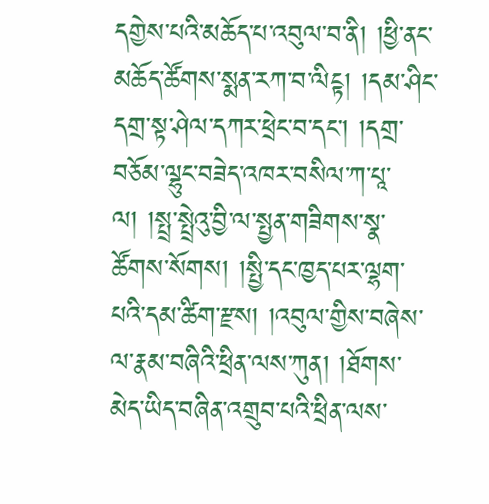དགྱེས་པའི་མཆོད་པ་འབུལ་བ་ནི། །ཕྱི་ནང་མཆོད་ཚོགས་སྨན་རཀ་བ་ལིངྟ། །དམ་ཤིང་དགྲ་སྟ་ཤེལ་དཀར་ཕྲེང་བ་དང་། །དགྲ་བཅོམ་ལྷུང་བཟེད་འཁར་བསིལ་ཀ་པཱ་ལ། །སྤྲ་སྤྲེའུ་བྱི་ལ་སྤྱན་གཟིགས་སྣ་ཚོགས་སོགས། །སྤྱི་དང་ཁྱད་པར་ལྷག་པའི་དམ་ཚིག་རྫས། །འབུལ་གྱིས་བཞེས་ལ་རྣམ་བཞིའི་ཕྲིན་ལས་ཀུན། །ཐོགས་མེད་ཡིད་བཞིན་འགྲུབ་པའི་ཕྲིན་ལས་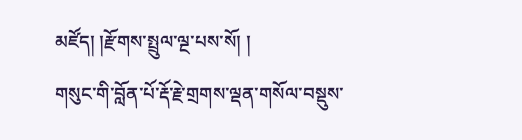མཛོད། །རྫོགས་སྤྲུལ་ལྔ་པས་སོ། །
གསུང་གི་བློན་པོ་རྡོ་རྗེ་གྲགས་ལྡན་གསོལ་བསྡུས་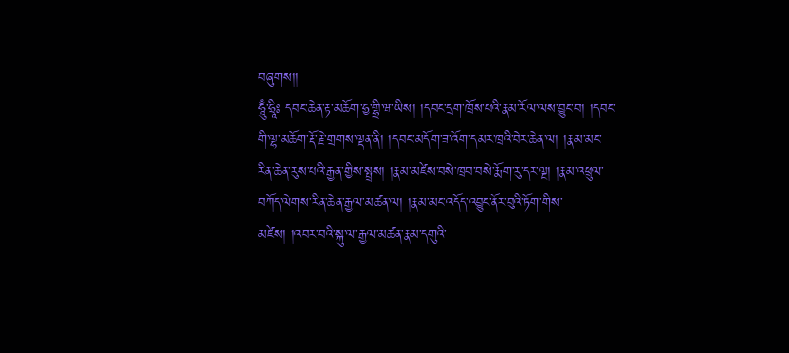བཞུགས།།
ཧཱུྃ་ཧྲཱིཿ དབང་ཆེན་རྟ་མཆོག་ཧྱ་གྷྲི་ཝ་ཡིས། །དབང་དྲག་ཁྲོས་པའི་རྣམ་རོལ་ལས་བྱུང་བ། །དབང་གི་ལྷ་མཆོག་རྡོ་རྗེ་གྲགས་ལྡན་ནི། །དབང་མདོག་ཟ་འོག་དམར་ཁྲའི་བེར་ཆེན་ལ། །རྣམ་མང་རིན་ཆེན་རུས་པའི་རྒྱན་གྱིས་སྤྲས། །རྣམ་མཛེས་བསེ་ཁྲབ་བསེ་རྨོག་རུ་དར་ལྔ། །རྣམ་འཕྲུལ་བཀོད་ལེགས་རིན་ཆེན་རྒྱལ་མཚན་ལ། །རྣམ་མང་འདོད་འབྱུང་ནོར་བུའི་ཏོག་གིས་མཛེས། །འབར་བའི་སྐུ་ལ་རྒྱལ་མཚན་རྣམ་དགུའི་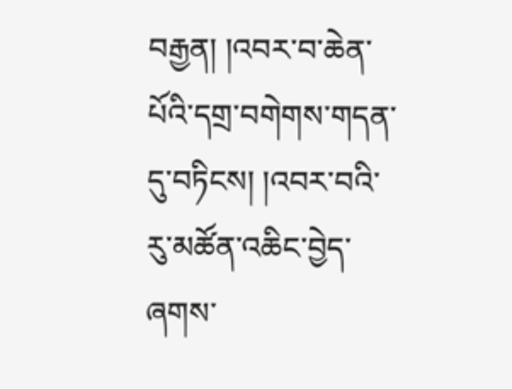བརྒྱན། །འབར་བ་ཆེན་པོའི་དགྲ་བགེགས་གདན་དུ་བཏིངས། །འབར་བའི་རུ་མཚོན་འཆིང་བྱེད་ཞགས་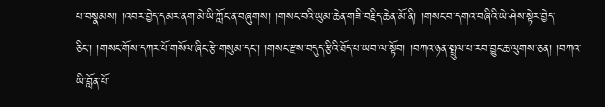པ་བསྣམས། །འབར་བྱེད་དམར་ནག་མེ་ཡི་ཀློང་ན་བཞུགས། །གསང་བའི་ཡུམ་ཆེན་གཟི་བརྗིད་ཆེན་མོ་ནི། །གསང་བ་དགའ་བཞིའི་ཡེ་ཤེས་སྟེར་བྱེད་ཅིང་། །གསང་གོས་དཀར་པོ་གསོལ་ཞིང་རྩེ་གསུམ་དང་། །གསང་རྫས་བདུད་རྩིའི་ཐོད་པ་ཡབ་ལ་སྟོབ། །བཀའ་ཉན་སྤྲུལ་པ་རབ་བྱུང་ཆ་ལུགས་ཅན། །བཀའ་ཡི་བློན་པོ་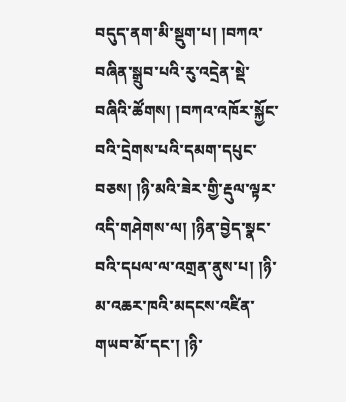བདུད་ནག་མི་སྡུག་པ། །བཀའ་བཞིན་སྒྲུབ་པའི་རུ་འདྲེན་སྡེ་བཞིའི་ཚོགས། །བཀའ་འཁོར་སྐྱོང་བའི་དྲེགས་པའི་དམག་དཔུང་བཅས། །ཉི་མའི་ཟེར་གྱི་རྡུལ་ལྟར་འདི་གཤེགས་ལ། །ཉིན་བྱེད་སྣང་བའི་དཔལ་ལ་འགྲན་ནུས་པ། །ཉི་མ་འཆར་ཁའི་མདངས་འཛིན་གཡབ་མོ་དང་། །ཉི་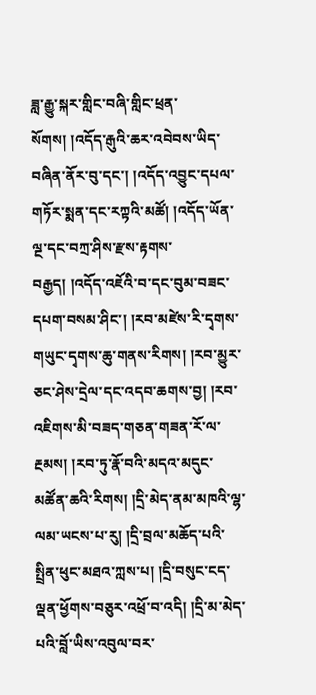ཟླ་རྒྱུ་སྐར་གླིང་བཞི་གླིང་ཕྲན་སོགས། །འདོད་རྒུའི་ཆར་འབེབས་ཡིད་བཞིན་ནོར་བུ་དང་། །འདོད་འབྱུང་དཔལ་གཏོར་སྨན་དང་རཀྟའི་མཚོ། །འདོད་ཡོན་ལྔ་དང་བཀྲ་ཤིས་རྫས་རྟགས་བརྒྱད། །འདོད་འཇོའི་བ་དང་བུམ་བཟང་དཔག་བསམ་ཤིང་། །རབ་མཛེས་རི་དྭགས་གཡུང་དྭགས་ཆུ་གནས་རིགས། །རབ་མྱུར་ཅང་ཤེས་དྲེལ་དང་འདབ་ཆགས་བྱ། །རབ་འཇིགས་མི་བཟད་གཅན་གཟན་རོ་ལ་རྔམས། །རབ་ཏུ་རྣོ་བའི་མདའ་མདུང་མཚོན་ཆའི་རིགས། །དྲི་མེད་ནམ་མཁའི་ལྷ་ལམ་ཡངས་པ་རུ། །དྲི་བྲལ་མཆོད་པའི་སྤྲིན་ཕུང་མཐའ་ཀླས་པ། །དྲི་བསུང་ངད་ལྡན་ཕྱོགས་བཅུར་འཕྲོ་བ་འདི། །དྲི་མ་མེད་པའི་བློ་ཡིས་འབུལ་བར་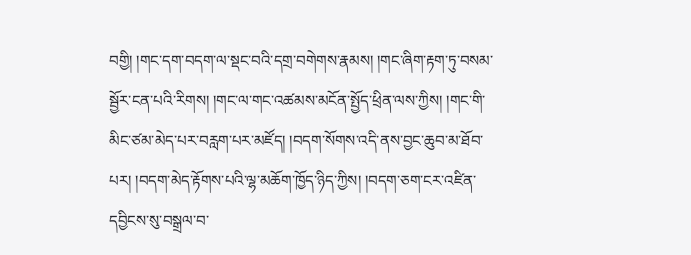བགྱི། །གང་དག་བདག་ལ་སྡང་བའི་དགྲ་བགེགས་རྣམས། །གང་ཞིག་རྟག་ཏུ་བསམ་སྦྱོར་ངན་པའི་རིགས། །གང་ལ་གང་འཚམས་མངོན་སྤྱོད་ཕྲིན་ལས་ཀྱིས། །གང་གི་མིང་ཙམ་མེད་པར་བརླག་པར་མཛོད། །བདག་སོགས་འདི་ནས་བྱང་ཆུབ་མ་ཐོབ་པར། །བདག་མེད་རྟོགས་པའི་ལྷ་མཆོག་ཁྱོད་ཉིད་ཀྱིས། །བདག་ཅག་ངར་འཛིན་དབྱིངས་སུ་བསྒྲལ་བ་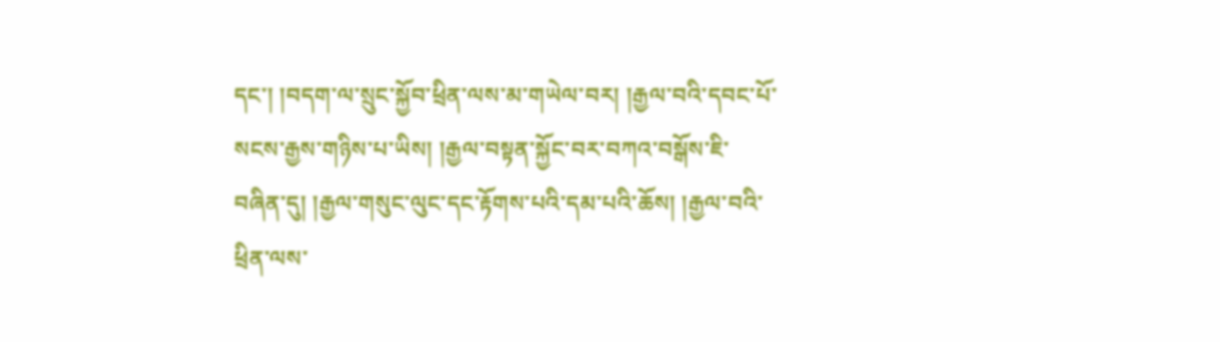དང་། །བདག་ལ་སྲུང་སྐྱོབ་ཕྲིན་ལས་མ་གཡེལ་བར། །རྒྱལ་བའི་དབང་པོ་སངས་རྒྱས་གཉིས་པ་ཡིས། །རྒྱལ་བསྟན་སྐྱོང་བར་བཀའ་བསྒོས་ཇི་བཞིན་དུ། །རྒྱལ་གསུང་ལུང་དང་རྟོགས་པའི་དམ་པའི་ཆོས། །རྒྱལ་བའི་ཕྲིན་ལས་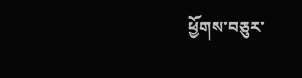ཕྱོགས་བཅུར་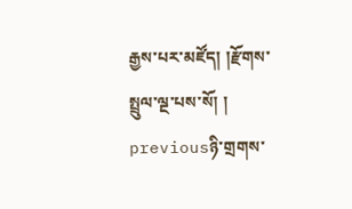རྒྱས་པར་མཛོད། །རྫོགས་སྤྲུལ་ལྔ་པས་སོ། །
previousཉི་གྲགས་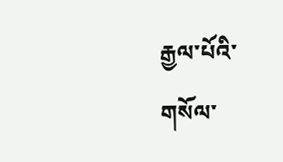རྒྱལ་པོའི་གསོལ་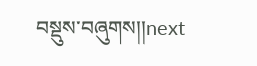བསྡུས་བཞུགས།།next